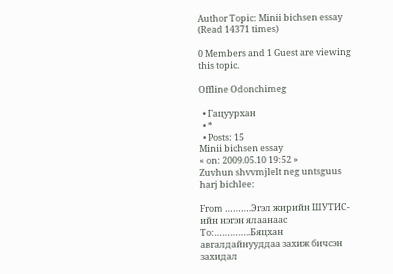Author Topic: Minii bichsen essay  (Read 14371 times)

0 Members and 1 Guest are viewing this topic.

Offline Odonchimeg

  • Гацуурхан
  • *
  • Posts: 15
Minii bichsen essay
« on: 2009.05.10 19:52 »
Zuvhun shvvmjlelt neg untsguus harj bichlee:

From ……….Эгэл жирийн ШУТИС-ийн нэгэн ялаанаас
To:…………..Бяцхан авгалдайнууддаа захиж бичсэн захидал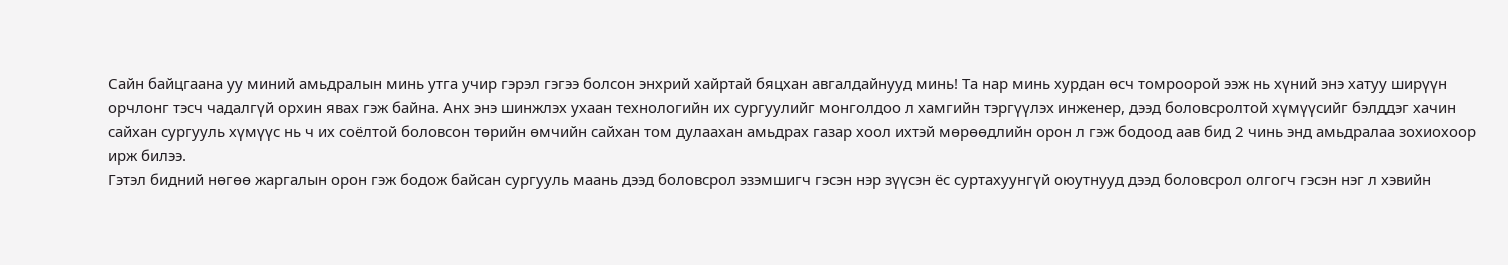Сайн байцгаана уу миний амьдралын минь утга учир гэрэл гэгээ болсон энхрий хайртай бяцхан авгалдайнууд минь! Та нар минь хурдан өсч томроорой ээж нь хүний энэ хатуу ширүүн орчлонг тэсч чадалгүй орхин явах гэж байна. Анх энэ шинжлэх ухаан технологийн их сургуулийг монголдоо л хамгийн тэргүүлэх инженер, дээд боловсролтой хүмүүсийг бэлддэг хачин сайхан сургууль хүмүүс нь ч их соёлтой боловсон төрийн өмчийн сайхан том дулаахан амьдрах газар хоол ихтэй мөрөөдлийн орон л гэж бодоод аав бид 2 чинь энд амьдралаа зохиохоор ирж билээ.
Гэтэл бидний нөгөө жаргалын орон гэж бодож байсан сургууль маань дээд боловсрол эзэмшигч гэсэн нэр зүүсэн ёс суртахуунгүй оюутнууд дээд боловсрол олгогч гэсэн нэг л хэвийн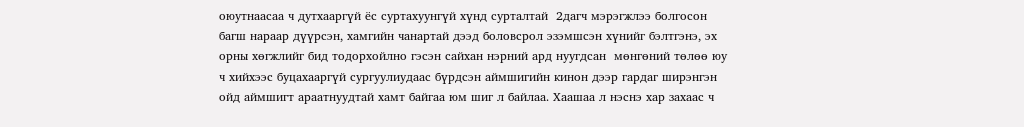оюутнаасаа ч дутхааргүй ёс суртахуунгүй хүнд сурталтай  2дагч мэрэгжлээ болгосон  багш нараар дүүрсэн, хамгийн чанартай дээд боловсрол эзэмшсэн хүнийг бэлтгэнэ, эх орны хөгжлийг бид тодорхойлно гэсэн сайхан нэрний ард нуугдсан  мөнгөний төлөө юу ч хийхээс буцахааргүй сургуулиудаас бүрдсэн аймшигийн кинон дээр гардаг ширэнгэн ойд аймшигт араатнуудтай хамт байгаа юм шиг л байлаа. Хаашаа л нэснэ хар захаас ч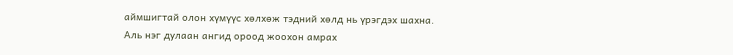аймшигтай олон хүмүүс хөлхөж тэдний хөлд нь үрэгдэх шахна.
Аль нэг дулаан ангид ороод жоохон амрах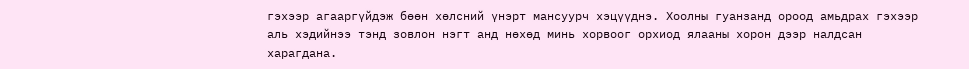гэхээр агааргүйдэж бөөн хөлсний үнэрт мансуурч хэцүүднэ. Хоолны гуанзанд ороод амьдрах гэхээр аль хэдийнээ тэнд зовлон нэгт анд нөхөд минь хорвоог орхиод ялааны хорон дээр налдсан харагдана.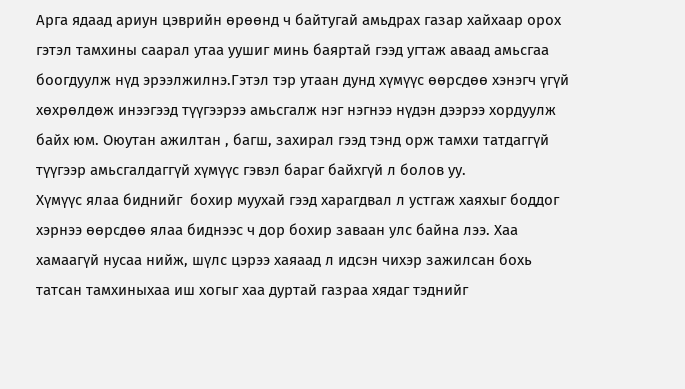Арга ядаад ариун цэврийн өрөөнд ч байтугай амьдрах газар хайхаар орох гэтэл тамхины саарал утаа уушиг минь баяртай гээд угтаж аваад амьсгаа боогдуулж нүд эрээлжилнэ.Гэтэл тэр утаан дунд хүмүүс өөрсдөө хэнэгч үгүй хөхрөлдөж инээгээд түүгээрээ амьсгалж нэг нэгнээ нүдэн дээрээ хордуулж байх юм. Оюутан ажилтан , багш, захирал гээд тэнд орж тамхи татдаггүй түүгээр амьсгалдаггүй хүмүүс гэвэл бараг байхгүй л болов уу.
Хүмүүс ялаа биднийг  бохир муухай гээд харагдвал л устгаж хаяхыг боддог хэрнээ өөрсдөө ялаа биднээс ч дор бохир заваан улс байна лээ. Хаа хамаагүй нусаа нийж, шүлс цэрээ хаяаад л идсэн чихэр зажилсан бохь  татсан тамхиныхаа иш хогыг хаа дуртай газраа хядаг тэднийг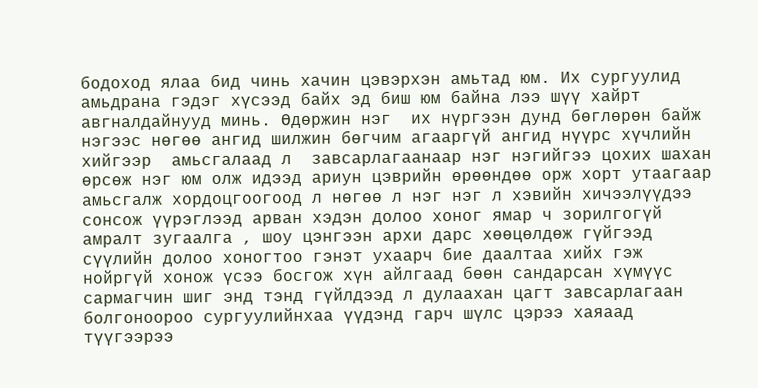бодоход ялаа бид чинь хачин цэвэрхэн амьтад юм. Их сургуулид  амьдрана гэдэг хүсээд байх эд биш юм байна лээ шүү хайрт авгналдайнууд минь. Өдөржин нэг  их нүргээн дунд бөглөрөн байж нэгээс нөгөө ангид шилжин бөгчим агааргүй ангид нүүрс хүчлийн хийгээр  амьсгалаад л  завсарлагаанаар нэг нэгийгээ цохих шахан өрсөж нэг юм олж идээд ариун цэврийн өрөөндөө орж хорт утаагаар амьсгалж хордоцгоогоод л нөгөө л нэг нэг л хэвийн хичээлүүдээ сонсож үүрэглээд арван хэдэн долоо хоног ямар ч зорилгогүй амралт зугаалга , шоу цэнгээн архи дарс хөөцөлдөж гүйгээд сүүлийн долоо хоногтоо гэнэт ухаарч бие даалтаа хийх гэж нойргүй хонож үсээ босгож хүн айлгаад бөөн сандарсан хүмүүс сармагчин шиг энд тэнд гүйлдээд л дулаахан цагт завсарлагаан болгоноороо сургуулийнхаа үүдэнд гарч шүлс цэрээ хаяаад түүгээрээ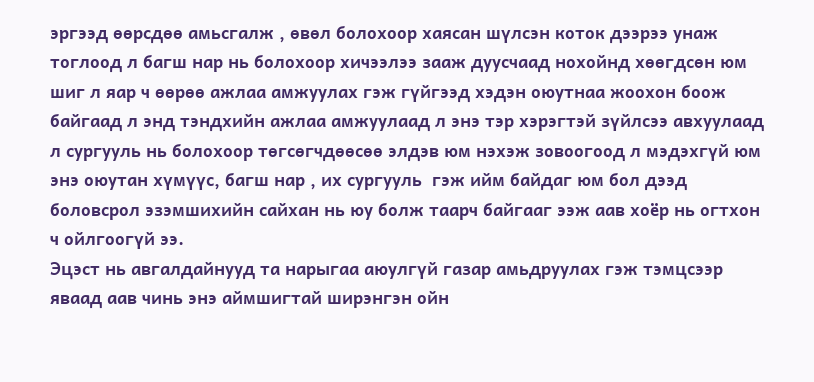эргээд өөрсдөө амьсгалж , өвөл болохоор хаясан шүлсэн коток дээрээ унаж тоглоод л багш нар нь болохоор хичээлээ зааж дуусчаад нохойнд хөөгдсөн юм шиг л яар ч өөрөө ажлаа амжуулах гэж гүйгээд хэдэн оюутнаа жоохон боож байгаад л энд тэндхийн ажлаа амжуулаад л энэ тэр хэрэгтэй зүйлсээ авхуулаад л сургууль нь болохоор төгсөгчдөөсөө элдэв юм нэхэж зовоогоод л мэдэхгүй юм энэ оюутан хүмүүс, багш нар , их сургууль  гэж ийм байдаг юм бол дээд боловсрол эзэмшихийн сайхан нь юу болж таарч байгааг ээж аав хоёр нь огтхон ч ойлгоогүй ээ.
Эцэст нь авгалдайнууд та нарыгаа аюулгүй газар амьдруулах гэж тэмцсээр яваад аав чинь энэ аймшигтай ширэнгэн ойн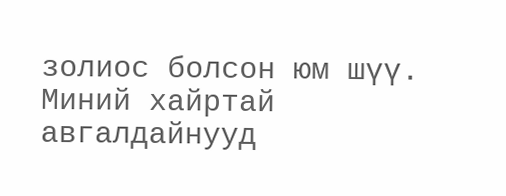золиос болсон юм шүү. Миний хайртай авгалдайнууд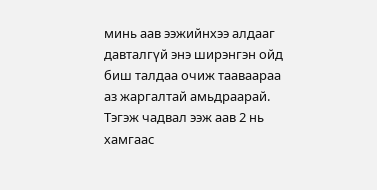минь аав ээжийнхээ алдааг давталгүй энэ ширэнгэн ойд биш талдаа очиж тааваараа аз жаргалтай амьдраарай. Тэгэж чадвал ээж аав 2 нь хамгаас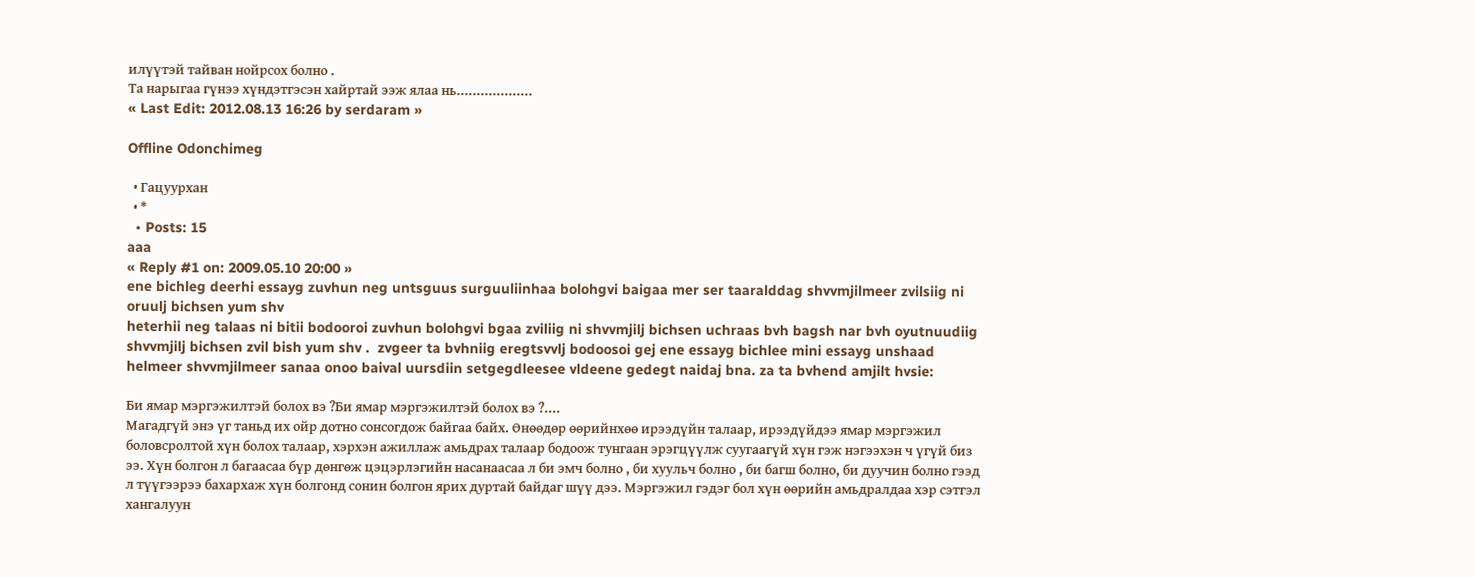илүүтэй тайван нойрсох болно .
Та нарыгаа гүнээ хүндэтгэсэн хайртай ээж ялаа нь...................
« Last Edit: 2012.08.13 16:26 by serdaram »

Offline Odonchimeg

  • Гацуурхан
  • *
  • Posts: 15
aaa
« Reply #1 on: 2009.05.10 20:00 »
ene bichleg deerhi essayg zuvhun neg untsguus surguuliinhaa bolohgvi baigaa mer ser taaralddag shvvmjilmeer zvilsiig ni oruulj bichsen yum shv
heterhii neg talaas ni bitii bodooroi zuvhun bolohgvi bgaa zviliig ni shvvmjilj bichsen uchraas bvh bagsh nar bvh oyutnuudiig shvvmjilj bichsen zvil bish yum shv .  zvgeer ta bvhniig eregtsvvlj bodoosoi gej ene essayg bichlee mini essayg unshaad helmeer shvvmjilmeer sanaa onoo baival uursdiin setgegdleesee vldeene gedegt naidaj bna. za ta bvhend amjilt hvsie:

Би ямар мэргэжилтэй болох вэ ?Би ямар мэргэжилтэй болох вэ ?....
Магадгүй энэ үг таньд их ойр дотно сонсогдож байгаа байх. Өнөөдөр өөрийнхөө ирээдүйн талаар, ирээдүйдээ ямар мэргэжил боловсролтой хүн болох талаар, хэрхэн ажиллаж амьдрах талаар бодоож тунгаан эрэгцүүлж суугаагүй хүн гэж нэгээхэн ч үгүй биз ээ. Хүн болгон л багаасаа бүр дөнгөж цэцэрлэгийн насанаасаа л би эмч болно , би хуульч болно , би багш болно, би дуучин болно гээд л түүгээрээ бахархаж хүн болгонд сонин болгон ярих дуртай байдаг шүү дээ. Мэргэжил гэдэг бол хүн өөрийн амьдралдаа хэр сэтгэл хангалуун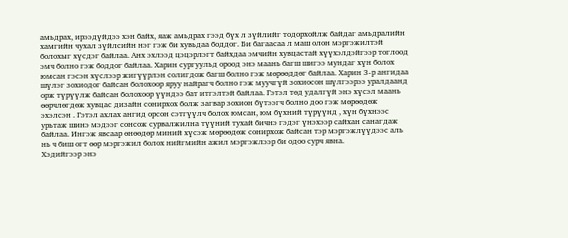амьдрах, ирээдүйдээ хэн байх, яаж амьдрах гээд бүх л зүйлийг тодорхойлж байдаг амьдралийн хамгийн чухал зүйлсийн нэг гэж би хувьдаа боддог. Би багаасаа л маш олон мэргэжилтэй болохыг хүсдэг байлаа. Анх эхлээд цэцэрлэгт байхдаа эмчийн хувцастай хүүхэлдэйгээр тоглоод эмч болно гэж боддог байлаа. Харин сургуульд ороод энэ маань багш шигээ мундаг хүн болох юмсан гэсэн хүслээр жигүүрлэн солигдож багш болно гэж мөрөөддөг байлаа. Харин 3-р ангидаа шүлэг зохиодог байсан болохоор яруу найрагч болно гэж муучгүй зохиосон шүлгээрээ уралдаанд орж түрүүлж байсан болохоор үүндээ бат итгэлтэй байлаа. Гэтэл төд удалгүй энэ хүсэл маань өөрчлөгдөж хувцас дизайн сонирхох болж загвар зохион бүтээгч болно доо гэж мөрөөдөж эхэлсэн . Гэтэл ахлах ангид орсон сэтгүүлч болох юмсан, юм бүхний түрүүнд , хүн бүхнээс урьтаж шинэ мэдээг сонсож сурвалжилна түүний тухай бичнэ гэдэг үнэхээр сайхан санагдаж байлаа. Ингэж явсаар өнөөдөр миний хүсэж мөрөөдөж сонирхож байсан тэр мэргэжлүүдээс аль нь ч биш огт өөр мэргэжил болох нийгмийн ажил мэргэжлээр би одоо сурч явна.
Хэдийгээр энэ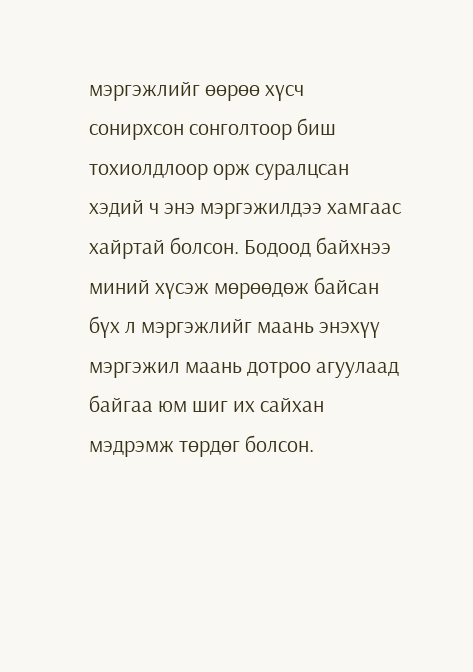мэргэжлийг өөрөө хүсч сонирхсон сонголтоор биш тохиолдлоор орж суралцсан хэдий ч энэ мэргэжилдээ хамгаас хайртай болсон. Бодоод байхнээ миний хүсэж мөрөөдөж байсан бүх л мэргэжлийг маань энэхүү мэргэжил маань дотроо агуулаад байгаа юм шиг их сайхан мэдрэмж төрдөг болсон.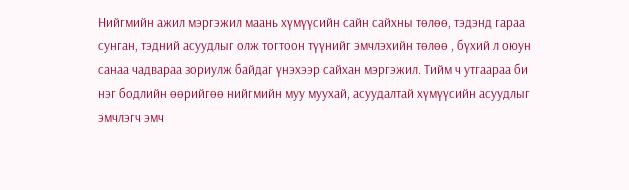Нийгмийн ажил мэргэжил маань хүмүүсийн сайн сайхны төлөө, тэдэнд гараа сунган, тэдний асуудлыг олж тогтоон түүнийг эмчлэхийн төлөө , бүхий л оюун санаа чадвараа зориулж байдаг үнэхээр сайхан мэргэжил. Тийм ч утгаараа би нэг бодлийн өөрийгөө нийгмийн муу муухай, асуудалтай хүмүүсийн асуудлыг эмчлэгч эмч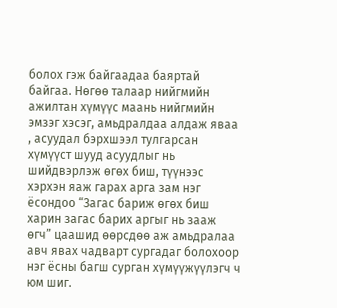болох гэж байгаадаа баяртай байгаа. Нөгөө талаар нийгмийн ажилтан хүмүүс маань нийгмийн эмзэг хэсэг, амьдралдаа алдаж яваа , асуудал бэрхшээл тулгарсан хүмүүст шууд асуудлыг нь шийдвэрлэж өгөх биш, түүнээс хэрхэн яаж гарах арга зам нэг ёсондоо “Загас бариж өгөх биш харин загас барих аргыг нь зааж өгч” цаашид өөрсдөө аж амьдралаа авч явах чадварт сургадаг болохоор нэг ёсны багш сурган хүмүүжүүлэгч ч юм шиг.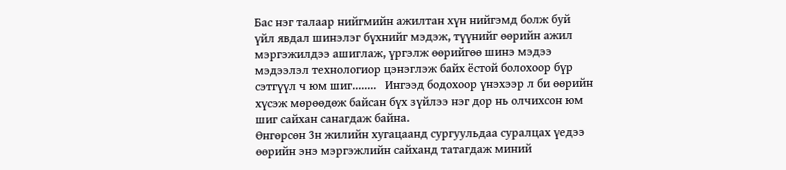Бас нэг талаар нийгмийн ажилтан хүн нийгэмд болж буй үйл явдал шинэлэг бүхнийг мэдэж, түүнийг өөрийн ажил мэргэжилдээ ашиглаж, үргэлж өөрийгөө шинэ мэдээ мэдээлэл технологиор цэнэглэж байх ёстой болохоор бүр сэтгүүл ч юм шиг........   Ингээд бодохоор үнэхээр л би өөрийн хүсэж мөрөөдөж байсан бүх зүйлээ нэг дор нь олчихсон юм шиг сайхан санагдаж байна.
Өнгөрсөн 3н жилийн хугацаанд сургуульдаа суралцах үедээ өөрийн энэ мэргэжлийн сайханд татагдаж миний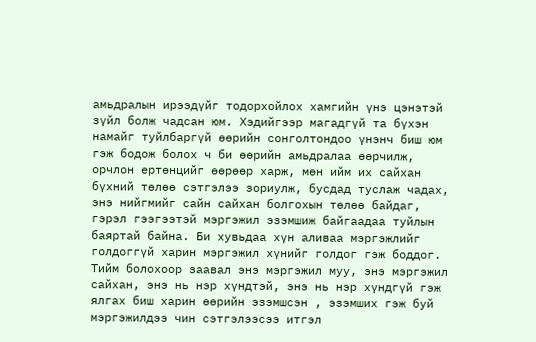амьдралын ирээдүйг тодорхойлох хамгийн үнэ цэнэтэй зүйл болж чадсан юм. Хэдийгээр магадгүй та бүхэн намайг туйлбаргүй өөрийн сонголтондоо үнэнч биш юм гэж бодож болох ч би өөрийн амьдралаа өөрчилж, орчлон ертөнцийг өөрөөр харж, мөн ийм их сайхан бүхний төлөө сэтгэлээ зориулж, бусдад туслаж чадах, энэ нийгмийг сайн сайхан болгохын төлөө байдаг, гэрэл гээгээтэй мэргэжил эзэмшиж байгаадаа туйлын баяртай байна. Би хувьдаа хүн аливаа мэргэжлийг голдоггүй харин мэргэжил хүнийг голдог гэж боддог. Тийм болохоор заавал энэ мэргэжил муу, энэ мэргэжил сайхан, энэ нь нэр хүндтэй, энэ нь нэр хүндгүй гэж ялгах биш харин өөрийн эзэмшсэн , эзэмших гэж буй мэргэжилдээ чин сэтгэлээсээ итгэл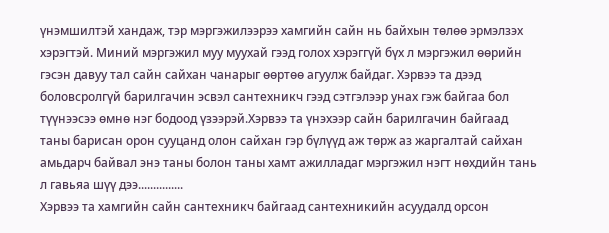үнэмшилтэй хандаж, тэр мэргэжилээрээ хамгийн сайн нь байхын төлөө эрмэлзэх хэрэгтэй. Миний мэргэжил муу муухай гээд голох хэрэггүй бүх л мэргэжил өөрийн гэсэн давуу тал сайн сайхан чанарыг өөртөө агуулж байдаг. Хэрвээ та дээд боловсролгүй барилгачин эсвэл сантехникч гээд сэтгэлээр унах гэж байгаа бол түүнээсээ өмнө нэг бодоод үзээрэй.Хэрвээ та үнэхээр сайн барилгачин байгаад таны барисан орон сууцанд олон сайхан гэр бүлүүд аж төрж аз жаргалтай сайхан амьдарч байвал энэ таны болон таны хамт ажилладаг мэргэжил нэгт нөхдийн тань л гавьяа шүү дээ...............
Хэрвээ та хамгийн сайн сантехникч байгаад сантехникийн асуудалд орсон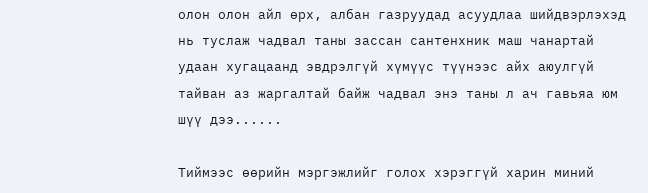олон олон айл өрх, албан газруудад асуудлаа шийдвэрлэхэд нь туслаж чадвал таны зассан сантенхник маш чанартай удаан хугацаанд эвдрэлгүй хүмүүс түүнээс айх аюулгүй тайван аз жаргалтай байж чадвал энэ таны л ач гавьяа юм шүү дээ......

Тиймээс өөрийн мэргэжлийг голох хэрэггүй харин миний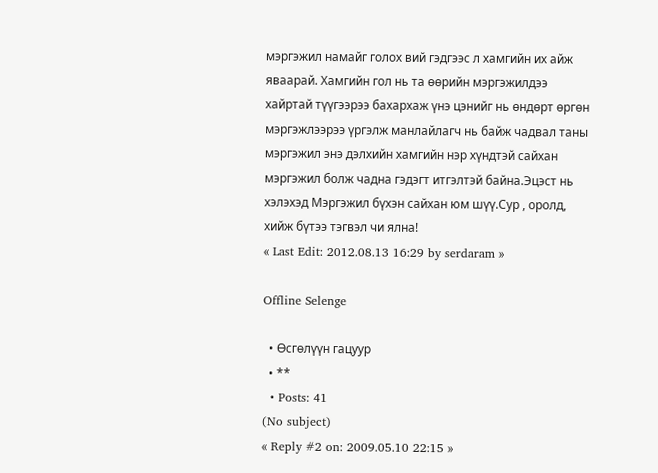мэргэжил намайг голох вий гэдгээс л хамгийн их айж яваарай. Хамгийн гол нь та өөрийн мэргэжилдээ хайртай түүгээрээ бахархаж үнэ цэнийг нь өндөрт өргөн мэргэжлээрээ үргэлж манлайлагч нь байж чадвал таны мэргэжил энэ дэлхийн хамгийн нэр хүндтэй сайхан мэргэжил болж чадна гэдэгт итгэлтэй байна.Эцэст нь хэлэхэд Мэргэжил бүхэн сайхан юм шүү.Сур , оролд, хийж бүтээ тэгвэл чи ялна!
« Last Edit: 2012.08.13 16:29 by serdaram »

Offline Selenge

  • Өсгөлүүн гацуур
  • **
  • Posts: 41
(No subject)
« Reply #2 on: 2009.05.10 22:15 »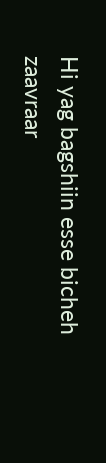Hi yag bagshiin esse bicheh zaavraar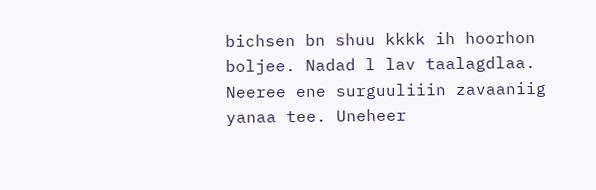bichsen bn shuu kkkk ih hoorhon boljee. Nadad l lav taalagdlaa. Neeree ene surguuliiin zavaaniig yanaa tee. Uneheer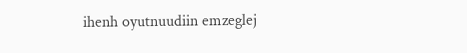ihenh oyutnuudiin emzeglej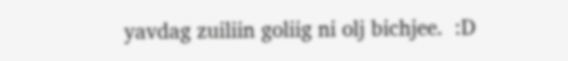yavdag zuiliin goliig ni olj bichjee.  :D